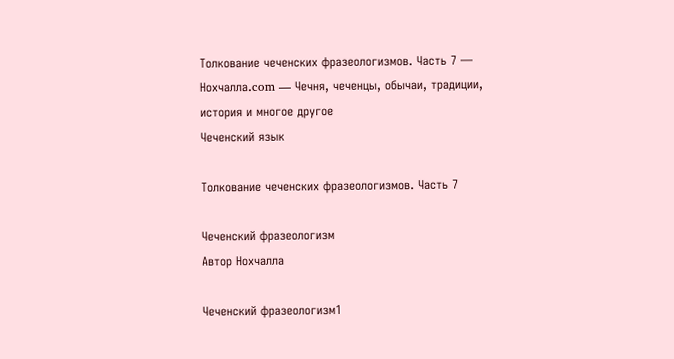Толкование чеченских фразеологизмов. Часть 7 — Нохчалла.com — Чечня, чеченцы, обычаи, традиции, история и многое другое
Чеченский язык

Толкование чеченских фразеологизмов. Часть 7

Чеченский фразеологизм
Автор Нохчалла

Чеченский фразеологизм1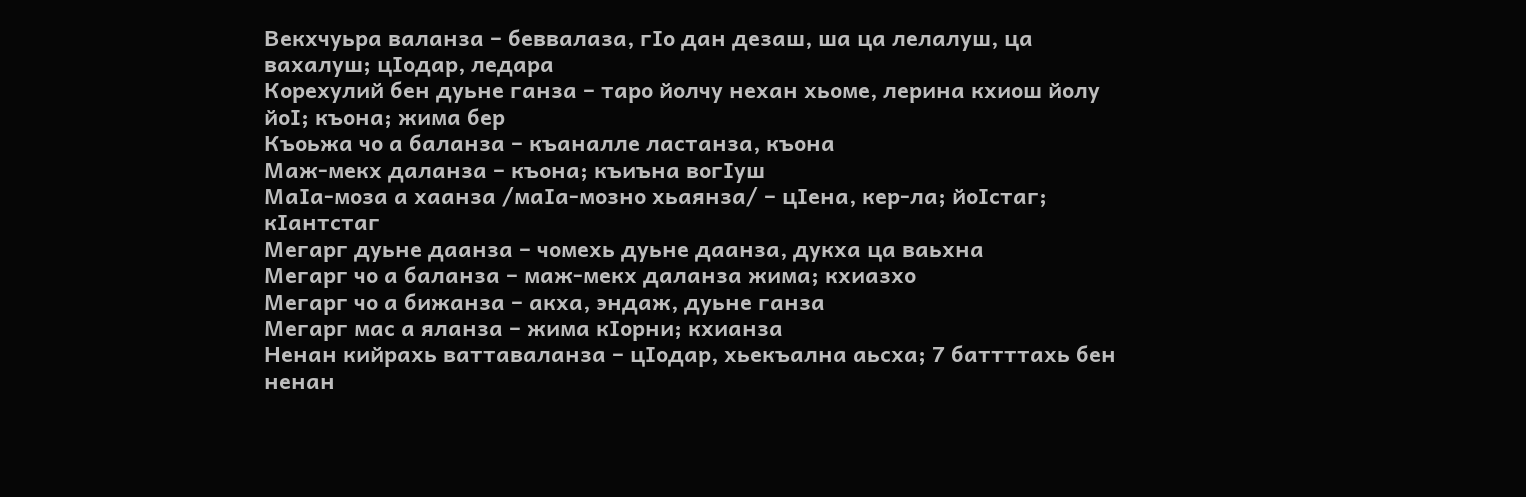Векхчуьра валанза – беввалаза, гIо дан дезаш, ша ца лелалуш, ца вахалуш; цIодар, ледара
Корехулий бен дуьне ганза – таро йолчу нехан хьоме, лерина кхиош йолу йоI; къона; жима бер
Къоьжа чо а баланза – къаналле ластанза, къона
Маж-мекх даланза – къона; къиъна вогIуш
МаIа-моза а хаанза /маIа-мозно хьаянза/ – цIена, кер-ла; йоIстаг; кIантстаг
Мегарг дуьне даанза – чомехь дуьне даанза, дукха ца ваьхна
Мегарг чо а баланза – маж-мекх даланза жима; кхиазхо
Мегарг чо а бижанза – акха, эндаж, дуьне ганза
Мегарг мас а яланза – жима кIорни; кхианза
Ненан кийрахь ваттаваланза – цIодар, хьекъална аьсха; 7 баттттахь бен ненан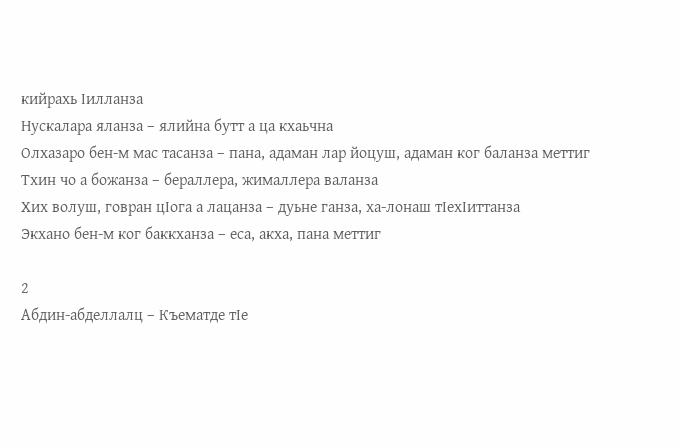кийрахь Iилланза
Нускалара яланза – ялийна бутт а ца кхаьчна
Олхазаро бен-м мас тасанза – пана, адаман лар йоцуш, адаман ког баланза меттиг
Тхин чо а божанза – бераллера, жималлера валанза
Хих волуш, говран цIога а лацанза – дуьне ганза, ха-лонаш тIехIиттанза
Экхано бен-м ког баккханза – еса, акха, пана меттиг

2
Абдин-абделлалц – Къематде тIе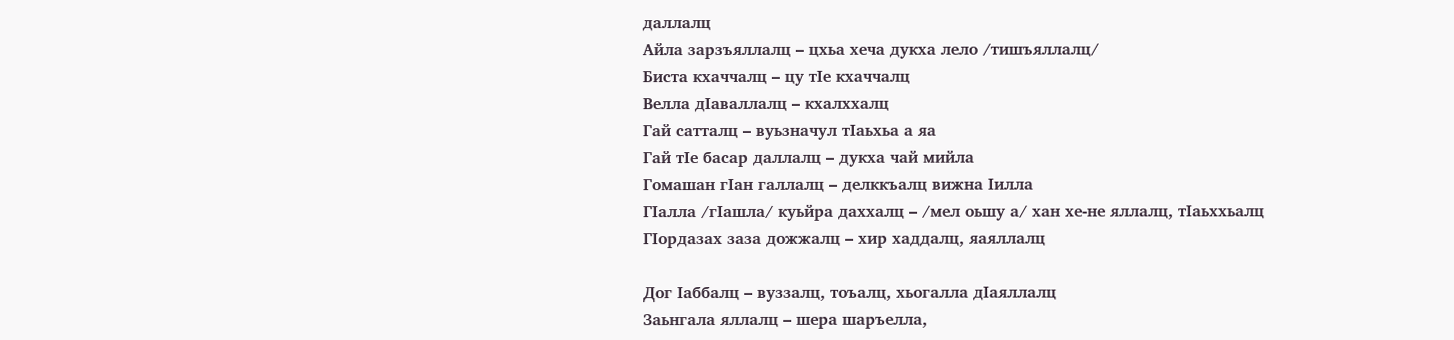даллалц
Айла зарзъяллалц – цхьа хеча дукха лело /тишъяллалц/
Биста кхаччалц – цу тIе кхаччалц
Велла дIаваллалц – кхалххалц
Гай сатталц – вуьзначул тIаьхьа а яа
Гай тIе басар даллалц – дукха чай мийла
Гомашан гIан галлалц – делккъалц вижна Iилла
ГIалла /гIашла/ куьйра даххалц – /мел оьшу а/ хан хе-не яллалц, тIаьххьалц
ГIордазах заза дожжалц – хир хаддалц, яаяллалц

Дог Iаббалц – вуззалц, тоъалц, хьогалла дIаяллалц
Заьнгала яллалц – шера шаръелла,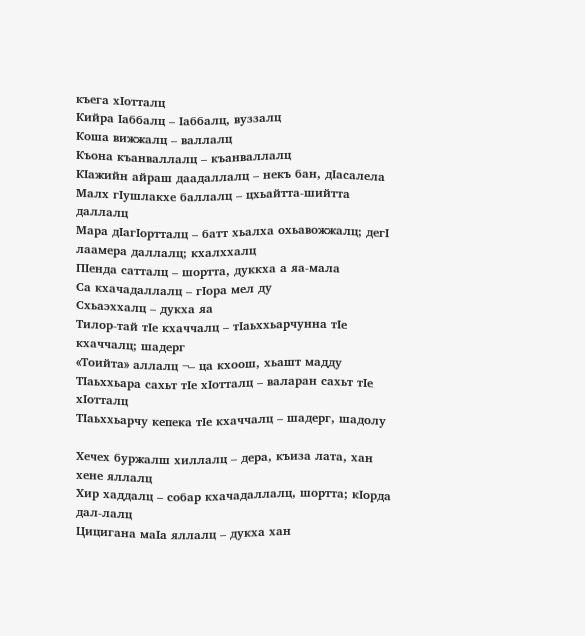къега хIотталц
Кийра Iаббалц – Iаббалц, вуззалц
Коша вижжалц – валлалц
Къона къанваллалц – къанваллалц
КIажийн айраш даадаллалц – некъ бан, дIасалела
Малх гIушлакхе баллалц – цхьайтта-шийтта даллалц
Мара дIагIортталц – батт хьалха охьавожжалц; дегI лаамера даллалц; кхалххалц
ПIенда сатталц – шортта, дуккха а яа-мала
Са кхачадаллалц – гIора мел ду
Схьаэххалц – дукха яа
Тилор-тай тIе кхаччалц – тIаьххьарчунна тIе кхаччалц; шадерг
«Тоийта» аллалц ¬– ца кхоош, хьашт мадду
ТIаьххьара сахьт тIе хIотталц – валаран сахьт тIе хIотталц
ТIаьххьарчу кепека тIе кхаччалц – шадерг, шадолу

Хечех буржалш хиллалц – дера, къиза лата, хан хене яллалц
Хир хаддалц – собар кхачадаллалц, шортта; кIорда дал-лалц
Цицигана маIа яллалц – дукха хан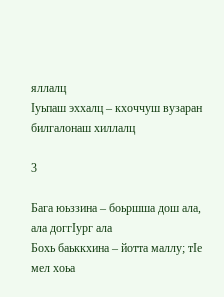яллалц
Iуьпаш эххалц – кхоччуш вузаран билгалонаш хиллалц

3

Бага юьззина – боьршша дош ала, ала доггIург ала
Бохь баьккхина – йотта маллу; тIе мел хоьа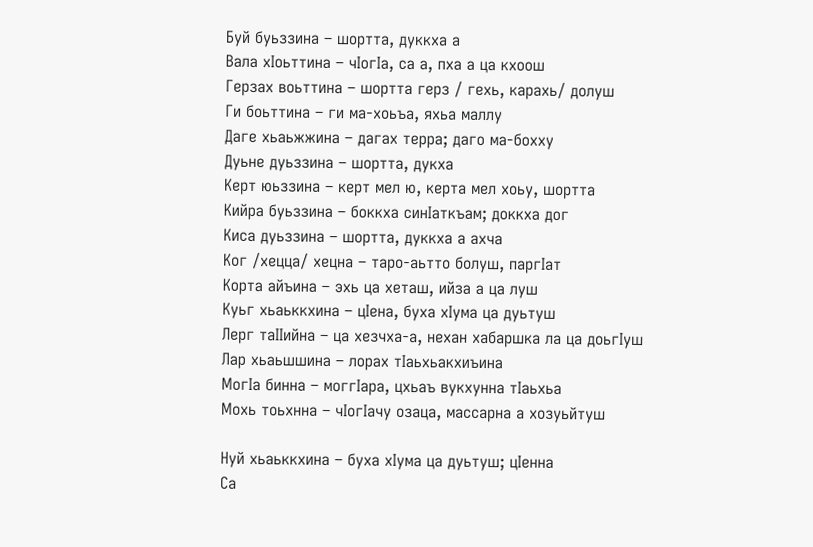Буй буьззина – шортта, дуккха а
Вала хIоьттина – чIогIа, са а, пха а ца кхоош
Герзах воьттина – шортта герз / гехь, карахь/ долуш
Ги боьттина – ги ма-хоьъа, яхьа маллу
Даге хьаьжжина – дагах терра; даго ма-бохху
Дуьне дуьззина – шортта, дукха
Керт юьззина – керт мел ю, керта мел хоьу, шортта
Кийра буьззина – боккха синIаткъам; доккха дог
Киса дуьззина – шортта, дуккха а ахча
Ког /хецца/ хецна – таро-аьтто болуш, паргIат
Корта айъина – эхь ца хеташ, ийза а ца луш
Куьг хьаьккхина – цIена, буха хIума ца дуьтуш
Лерг таIIийна – ца хезчха-а, нехан хабаршка ла ца доьгIуш
Лар хьаьшшина – лорах тIаьхьакхиъина
МогIа бинна – моггIара, цхьаъ вукхунна тIаьхьа
Мохь тоьхнна – чIогIачу озаца, массарна а хозуьйтуш

Нуй хьаьккхина – буха хIума ца дуьтуш; цIенна
Са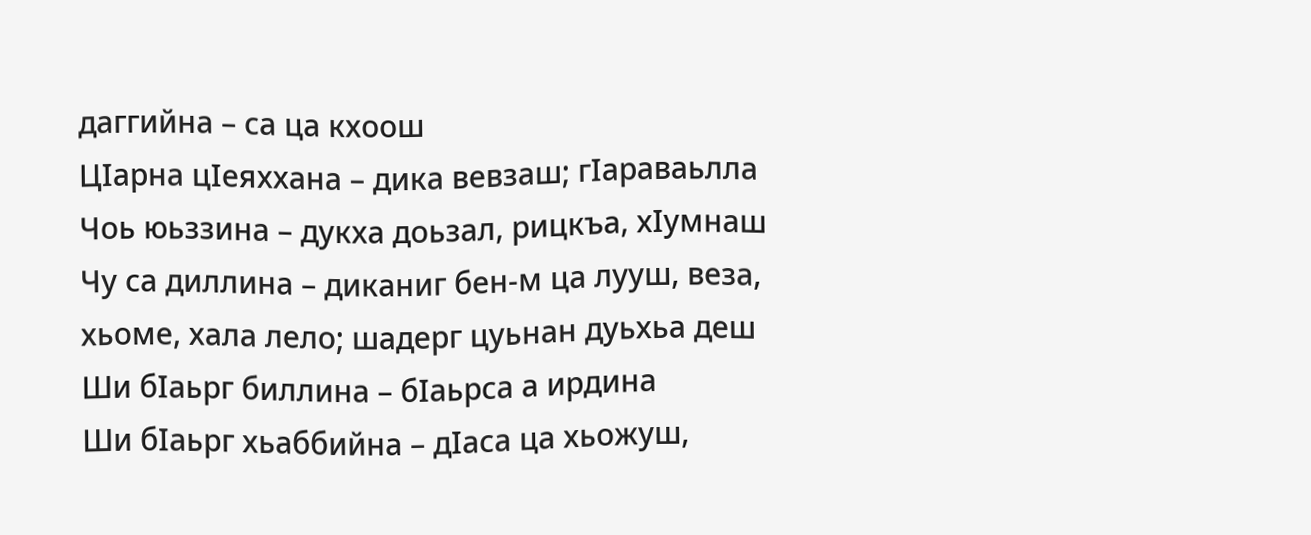даггийна – са ца кхоош
ЦIарна цIеяххана – дика вевзаш; гIараваьлла
Чоь юьззина – дукха доьзал, рицкъа, хIумнаш
Чу са диллина – диканиг бен-м ца лууш, веза, хьоме, хала лело; шадерг цуьнан дуьхьа деш
Ши бIаьрг биллина – бIаьрса а ирдина
Ши бIаьрг хьаббийна – дIаса ца хьожуш,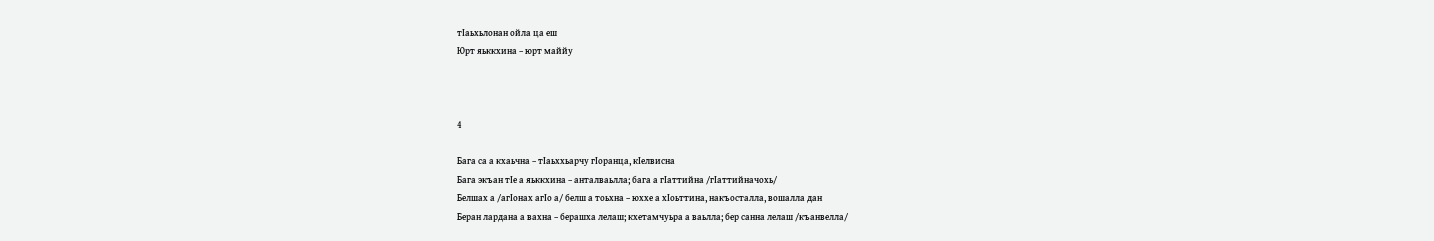тIаьхьлонан ойла ца еш
Юрт яьккхина – юрт маййу



4

Бага са а кхаьчна – тIаьххьарчу гIоранца, кIелвисна
Бага экъан тIе а яьккхина – анталваьлла; бага а гIаттийна /гIаттийначохь/
Белшах а /агIонах агIо а/ белш а тоьхна – юххе а хIоьттина, накъосталла, вошалла дан
Беран лардана а вахна – берашха лелаш; кхетамчуьра а ваьлла; бер санна лелаш /къанвелла/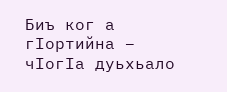Биъ ког а гIортийна – чIогIа дуьхьало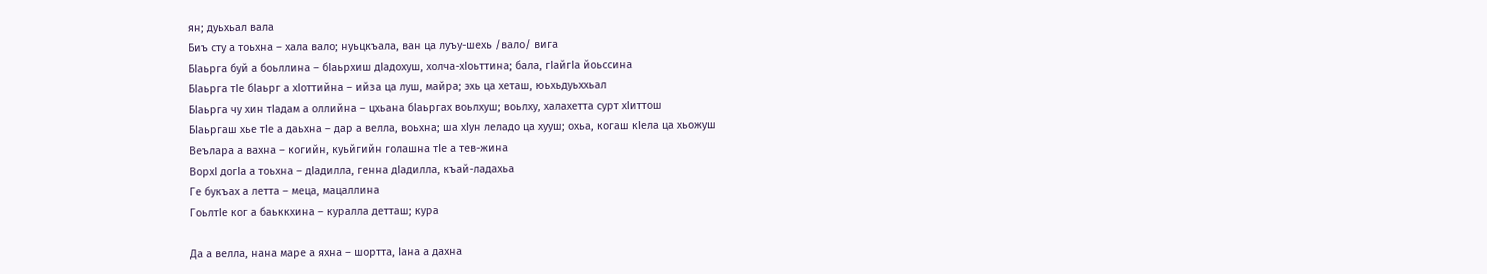ян; дуьхьал вала
Биъ сту а тоьхна – хала вало; нуьцкъала, ван ца луъу-шехь /вало/ вига
БIаьрга буй а боьллина – бIаьрхиш дIадохуш, холча-хIоьттина; бала, гIайгIа йоьссина
БIаьрга тIе бIаьрг а хIоттийна – ийза ца луш, майра; эхь ца хеташ, юьхьдуьххьал
БIаьрга чу хин тIадам а оллийна – цхьана бIаьргах воьлхуш; воьлху, халахетта сурт хIиттош
БIаьргаш хье тIе а даьхна – дар а велла, воьхна; ша хIун леладо ца хууш; охьа, когаш кIела ца хьожуш
Веълара а вахна – когийн, куьйгийн голашна тIе а тев-жина
ВорхI догIа а тоьхна – дIадилла, генна дIадилла, къай-ладахьа
Ге букъах а летта – меца, мацаллина
ГоьлтIе ког а баьккхина – куралла детташ; кура

Да а велла, нана маре а яхна – шортта, Iана а дахна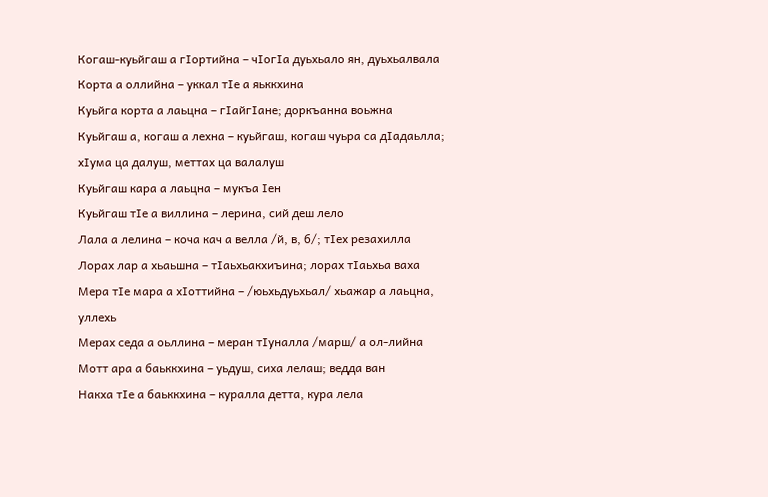Когаш-куьйгаш а гIортийна – чIогIа дуьхьало ян, дуьхьалвала
Корта а оллийна – уккал тIе а яьккхина
Куьйга корта а лаьцна – гIайгIане; доркъанна воьжна
Куьйгаш а, когаш а лехна – куьйгаш, когаш чуьра са дIадаьлла; хIума ца далуш, меттах ца валалуш
Куьйгаш кара а лаьцна – мукъа Iен
Куьйгаш тIе а виллина – лерина, сий деш лело
Лала а лелина – коча кач а велла /й, в, б/; тIех резахилла
Лорах лар а хьаьшна – тIаьхьакхиъина; лорах тIаьхьа ваха
Мера тIе мара а хIоттийна – /юьхьдуьхьал/ хьажар а лаьцна, уллехь
Мерах седа а оьллина – меран тIуналла /марш/ а ол-лийна
Мотт ара а баьккхина – уьдуш, сиха лелаш; ведда ван
Накха тIе а баьккхина – куралла детта, кура лела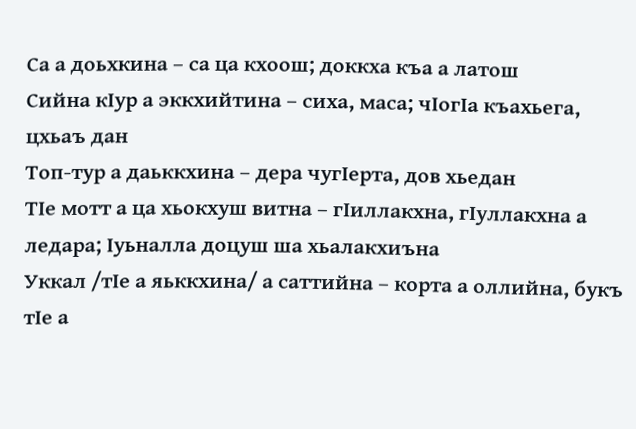Са а доьхкина – са ца кхоош; доккха къа а латош
Сийна кIур а эккхийтина – сиха, маса; чIогIа къахьега, цхьаъ дан
Топ-тур а даьккхина – дера чугIерта, дов хьедан
ТIе мотт а ца хьокхуш витна – гIиллакхна, гIуллакхна а ледара; Iуьналла доцуш ша хьалакхиъна
Уккал /тIе а яьккхина/ а саттийна – корта а оллийна, букъ тIе а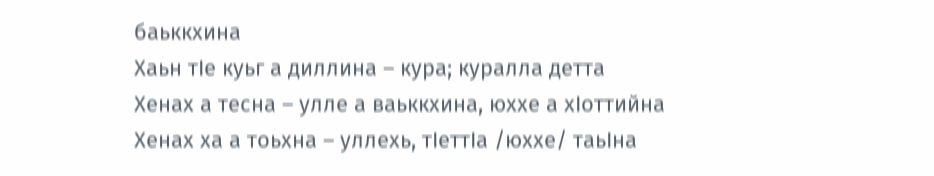баьккхина
Хаьн тIе куьг а диллина – кура; куралла детта
Хенах а тесна – улле а ваьккхина, юххе а хIоттийна
Хенах ха а тоьхна – уллехь, тIеттIа /юххе/ таьIна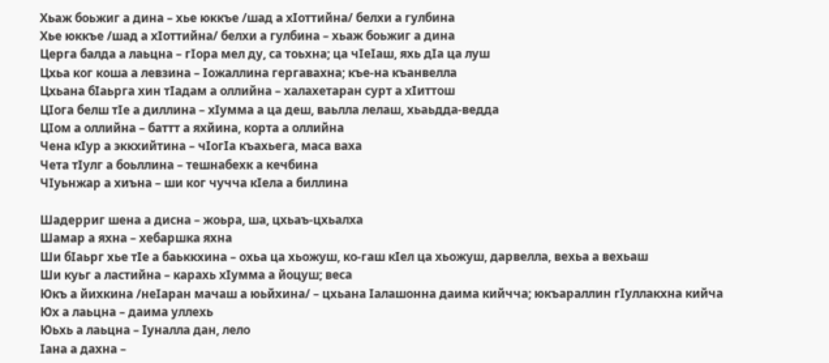Хьаж боьжиг а дина – хье юккъе /шад а хIоттийна/ белхи а гулбина
Хье юккъе /шад а хIоттийна/ белхи а гулбина – хьаж боьжиг а дина
Церга балда а лаьцна – гIора мел ду, са тоьхна; ца чIеIаш, яхь дIа ца луш
Цхьа ког коша а левзина – Iожаллина гергавахна; къе-на къанвелла
Цхьана бIаьрга хин тIадам а оллийна – халахетаран сурт а хIиттош
ЦIога белш тIе а диллина – хIумма а ца деш, ваьлла лелаш, хьаьдда-ведда
ЦIом а оллийна – баттт а яхйина, корта а оллийна
Чена кIур а эккхийтина – чIогIа къахьега, маса ваха
Чета тIулг а боьллина – тешнабехк а кечбина
ЧIуьнжар а хиъна – ши ког чучча кIела а биллина

Шадерриг шена а дисна – жоьра, ша, цхьаъ-цхьалха
Шамар а яхна – хебаршка яхна
Ши бIаьрг хье тIе а баьккхина – охьа ца хьожуш, ко-гаш кIел ца хьожуш, дарвелла, вехьа а вехьаш
Ши куьг а ластийна – карахь хIумма а йоцуш; веса
Юкъ а йихкина /неIаран мачаш а юьйхина/ – цхьана Iалашонна даима кийчча; юкъараллин гIуллакхна кийча
Юх а лаьцна – даима уллехь
Юьхь а лаьцна – Iуналла дан, лело
Iана а дахна –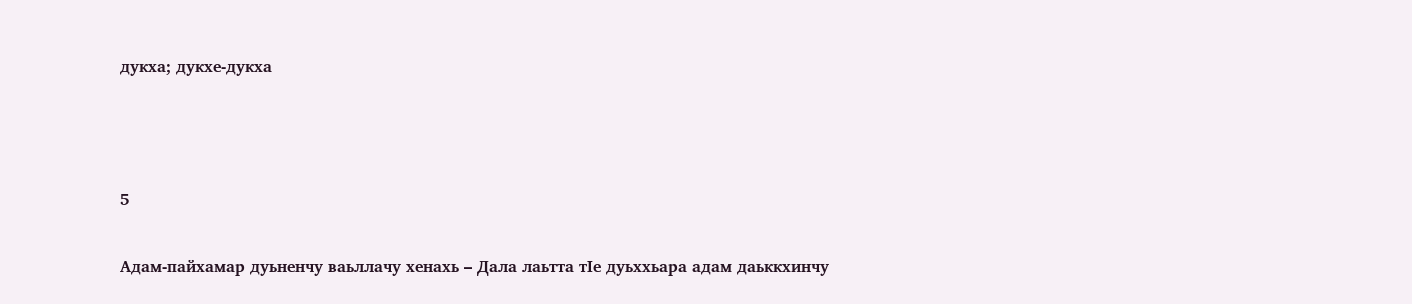дукха; дукхе-дукха



5

Адам-пайхамар дуьненчу ваьллачу хенахь – Дала лаьтта тIе дуьххьара адам даьккхинчу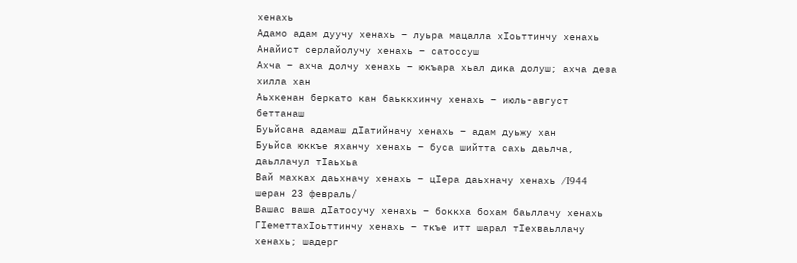хенахь
Адамо адам дуучу хенахь – луьра мацалла хIоьттинчу хенахь
Анайист серлайолучу хенахь – сатоссуш
Ахча – ахча долчу хенахь – юкъара хьал дика долуш; ахча деза хилла хан
Аьхкенан беркато кан баьккхинчу хенахь – июль-август беттанаш
Буьйсана адамаш дIатийначу хенахь – адам дуьжу хан
Буьйса юккъе яханчу хенахь – буса шийтта сахь даьлча, даьллачул тIаьхьа
Вай махках даьхначу хенахь – цIера даьхначу хенахь /I944 шеран 23 февраль/
Вашас ваша дIатосучу хенахь – боккха бохам баьллачу хенахь
ГIеметтахIоьттинчу хенахь – ткъе итт шарал тIехваьллачу хенахь; шадерг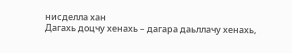нисделла хан
Дагахь доцчу хенахь – дагара даьллачу хенахь,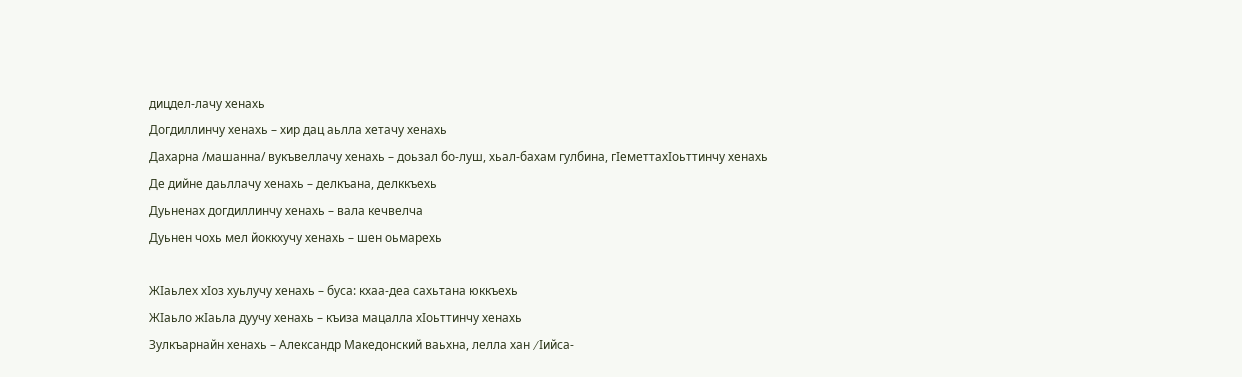дицдел-лачу хенахь
Догдиллинчу хенахь – хир дац аьлла хетачу хенахь
Дахарна /машанна/ вукъвеллачу хенахь – доьзал бо-луш, хьал-бахам гулбина, гIеметтахIоьттинчу хенахь
Де дийне даьллачу хенахь – делкъана, делккъехь
Дуьненах догдиллинчу хенахь – вала кечвелча
Дуьнен чохь мел йоккхучу хенахь – шен оьмарехь

ЖIаьлех хIоз хуьлучу хенахь – буса: кхаа-деа сахьтана юккъехь
ЖIаьло жIаьла дуучу хенахь – къиза мацалла хIоьттинчу хенахь
Зулкъарнайн хенахь – Александр Македонский ваьхна, лелла хан /Iийса-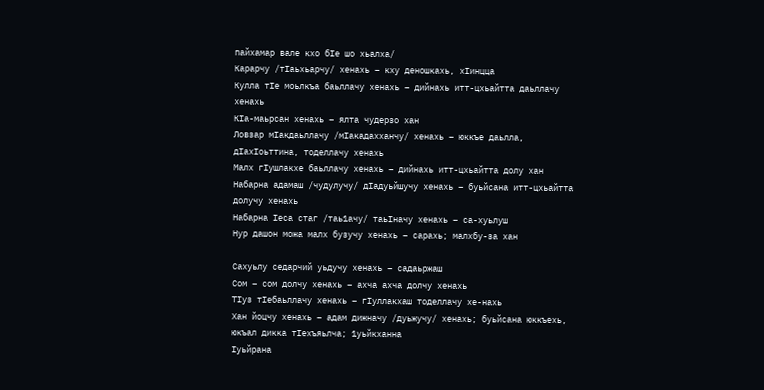пайхамар вале кхо бIе шо хьалха/
Карарчу /тIаьхьарчу/ хенахь – кху деношкахь, хIинцца
Кулла тIе моьлкъа баьллачу хенахь – дийнахь итт-цхьайтта даьллачу хенахь
КIа-маьрсан хенахь – ялта чудерзо хан
Ловзар мIакдаьллачу /мIакадахханчу/ хенахь – юккъе даьлла, дIахIоьттина, тоделлачу хенахь
Малх гIушлакхе баьллачу хенахь – дийнахь итт-цхьайтта долу хан
Набарна адамаш /чудулучу/ дIадуьйшучу хенахь – буьйсана итт-цхьайтта долучу хенахь
Набарна Iеса стаг /таь1ачу/ таьIначу хенахь – са-хуьлуш
Нур дашон можа малх бузучу хенахь – сарахь; малхбу-за хан

Сахуьлу седарчий уьдучу хенахь – садаьржаш
Сом – сом долчу хенахь – ахча ахча долчу хенахь
ТIуз тIебаьллачу хенахь – гIуллакхаш тоделлачу хе-нахь
Хан йоцчу хенахь – адам дижначу /дуьжучу/ хенахь; буьйсана юккъехь, юкъал дикка тIехъяьлча; 1уьйкханна
Iуьйрана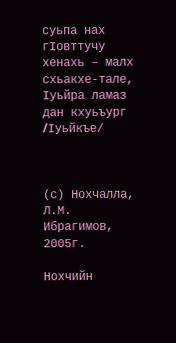суьпа нах гIовттучу хенахь – малх схьакхе-тале, Iуьйра ламаз дан кхуьъург /Iуьйкъе/



(с) Нохчалла, Л.М. Ибрагимов, 2005г.

Нохчийн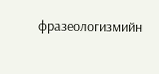фразеологизмийн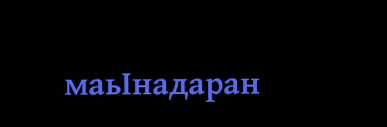маьIнадаран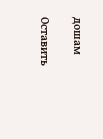дошам

Оставить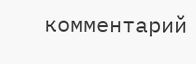комментарий